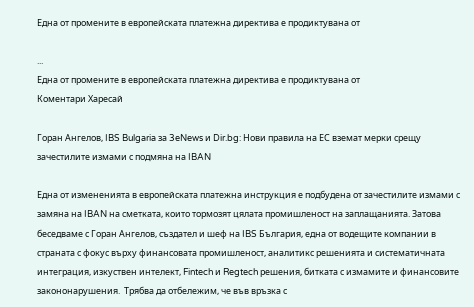Една от промените в европейската платежна директива е продиктувана от

...
Една от промените в европейската платежна директива е продиктувана от
Коментари Харесай

Горан Ангелов, IBS Bulgaria за 3eNews и Dir.bg: Нови правила на ЕС вземат мерки срещу зачестилите измами с подмяна на IBAN

Една от измененията в европейската платежна инструкция е подбудена от зачестилите измами с замяна на IBAN на сметката, които тормозят цялата промишленост на заплащанията. Затова беседваме с Горан Ангелов, създател и шеф на IBS България, една от водещите компании в страната с фокус върху финансовата промишленост, аналитикс решенията и систематичната интеграция, изкуствен интелект, Fintech и Regtech решения, битката с измамите и финансовите закононарушения.  Трябва да отбележим, че във връзка с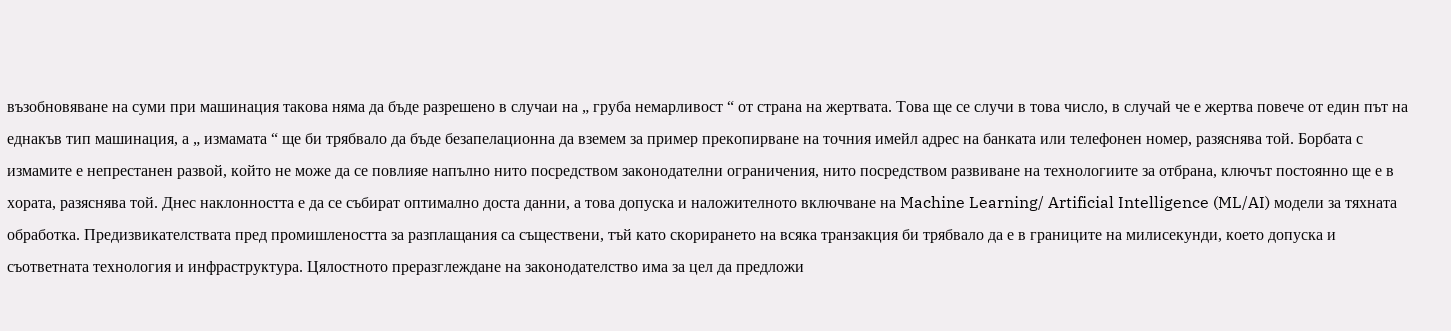възобновяване на суми при машинация такова няма да бъде разрешено в случаи на „ груба немарливост “ от страна на жертвата. Това ще се случи в това число, в случай че е жертва повече от един път на еднакъв тип машинация, а „ измамата “ ще би трябвало да бъде безапелационна да вземем за пример прекопирване на точния имейл адрес на банката или телефонен номер, разяснява той. Борбата с измамите е непрестанен развой, който не може да се повлияе напълно нито посредством законодателни ограничения, нито посредством развиване на технологиите за отбрана, ключът постоянно ще е в хората, разяснява той. Днес наклонността е да се събират оптимално доста данни, а това допуска и наложителното включване на Machine Learning/ Artificial Intelligence (ML/AI) модели за тяхната обработка. Предизвикателствата пред промишлеността за разплащания са съществени, тъй като скорирането на всяка транзакция би трябвало да е в границите на милисекунди, което допуска и съответната технология и инфраструктура. Цялостното преразглеждане на законодателство има за цел да предложи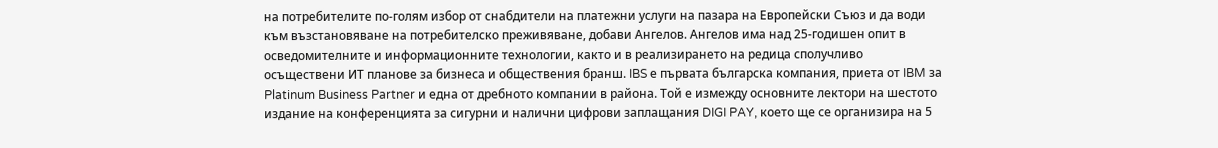на потребителите по-голям избор от снабдители на платежни услуги на пазара на Европейски Съюз и да води към възстановяване на потребителско преживяване, добави Ангелов. Ангелов има над 25-годишен опит в осведомителните и информационните технологии, както и в реализирането на редица сполучливо осъществени ИТ планове за бизнеса и обществения бранш. IBS е първата българска компания, приета от IBM за Platinum Business Partner и една от дребното компании в района. Той е измежду основните лектори на шестото издание на конференцията за сигурни и налични цифрови заплащания DIGI PAY, което ще се организира на 5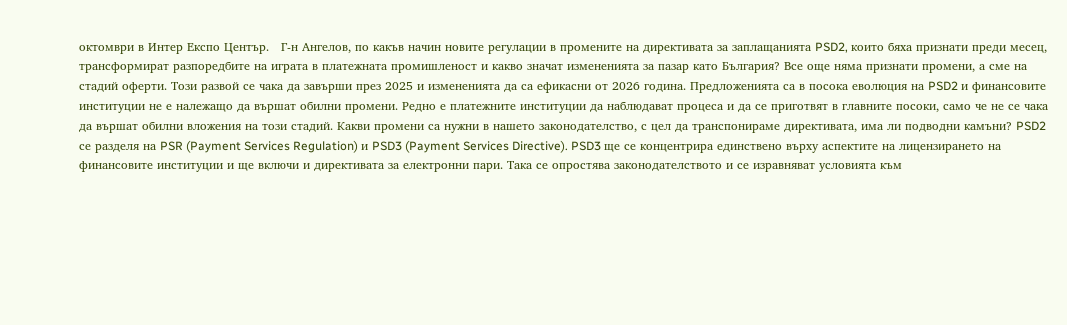октомври в Интер Експо Център.   Г-н Ангелов, по какъв начин новите регулации в промените на директивата за заплащанията PSD2, които бяха признати преди месец, трансформират разпоредбите на играта в платежната промишленост и какво значат измененията за пазар като България? Все още няма признати промени, а сме на стадий оферти. Този развой се чака да завърши през 2025 и измененията да са ефикасни от 2026 година. Предложенията са в посока еволюция на PSD2 и финансовите институции не е належащо да вършат обилни промени. Редно е платежните институции да наблюдават процеса и да се приготвят в главните посоки, само че не се чака да вършат обилни вложения на този стадий. Какви промени са нужни в нашето законодателство, с цел да транспонираме директивата, има ли подводни камъни? PSD2 се разделя на PSR (Payment Services Regulation) и PSD3 (Payment Services Directive). PSD3 ще се концентрира единствено върху аспектите на лицензирането на финансовите институции и ще включи и директивата за електронни пари. Така се опростява законодателството и се изравняват условията към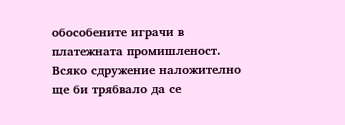обособените играчи в платежната промишленост. Всяко сдружение наложително ще би трябвало да се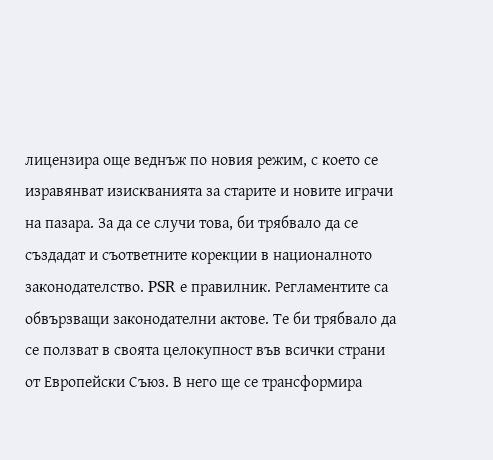лицензира още веднъж по новия режим, с което се изравянват изискванията за старите и новите играчи на пазара. За да се случи това, би трябвало да се създадат и съответните корекции в националното законодателство. PSR е правилник. Регламентите са обвързващи законодателни актове. Те би трябвало да се ползват в своята целокупност във всички страни от Европейски Съюз. В него ще се трансформира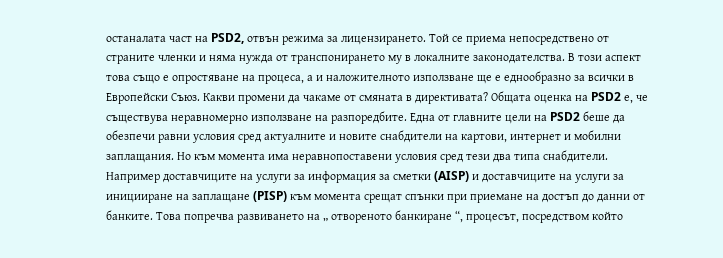останалата част на PSD2, отвън режима за лицензирането. Той се приема непосредствено от страните членки и няма нужда от транспонирането му в локалните законодателства. В този аспект това също е опростяване на процеса, а и наложителното използване ще е еднообразно за всички в Европейски Съюз. Какви промени да чакаме от смяната в директивата? Общата оценка на PSD2 е, че съществува неравномерно използване на разпоредбите. Една от главните цели на PSD2 беше да обезпечи равни условия сред актуалните и новите снабдители на картови, интернет и мобилни заплащания. Но към момента има неравнопоставени условия сред тези два типа снабдители. Например доставчиците на услуги за информация за сметки (AISP) и доставчиците на услуги за иницииране на заплащане (PISP) към момента срещат спънки при приемане на достъп до данни от банките. Това попречва развиването на „ отвореното банкиране “, процесът, посредством който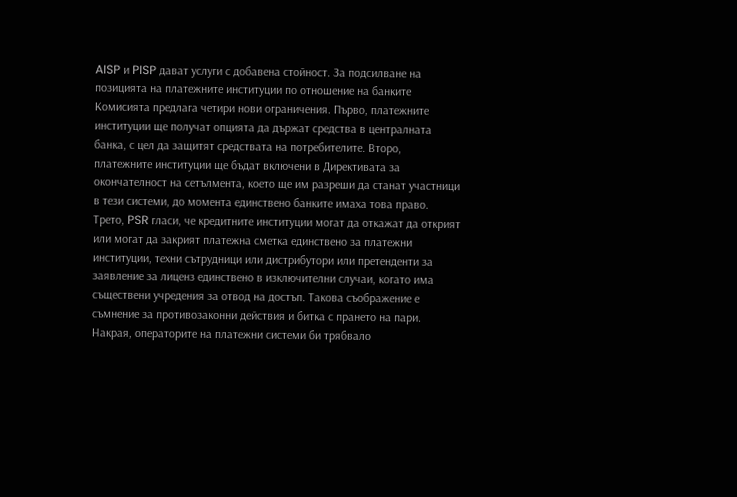AISP и PISP дават услуги с добавена стойност. За подсилване на позицията на платежните институции по отношение на банките Комисията предлага четири нови ограничения. Първо, платежните институции ще получат опцията да държат средства в централната банка, с цел да защитят средствата на потребителите. Второ, платежните институции ще бъдат включени в Директивата за окончателност на сетълмента, което ще им разреши да станат участници в тези системи, до момента единствено банките имаха това право. Трето, PSR гласи, че кредитните институции могат да откажат да открият или могат да закрият платежна сметка единствено за платежни институции, техни сътрудници или дистрибутори или претенденти за заявление за лиценз единствено в изключителни случаи, когато има съществени учредения за отвод на достъп. Такова съображение е съмнение за противозаконни действия и битка с прането на пари. Накрая, операторите на платежни системи би трябвало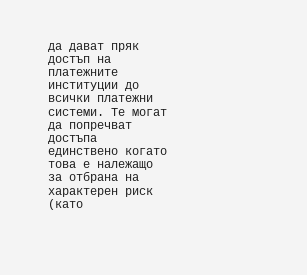да дават пряк достъп на платежните институции до всички платежни системи. Те могат да попречват достъпа единствено когато това е належащо за отбрана на характерен риск (като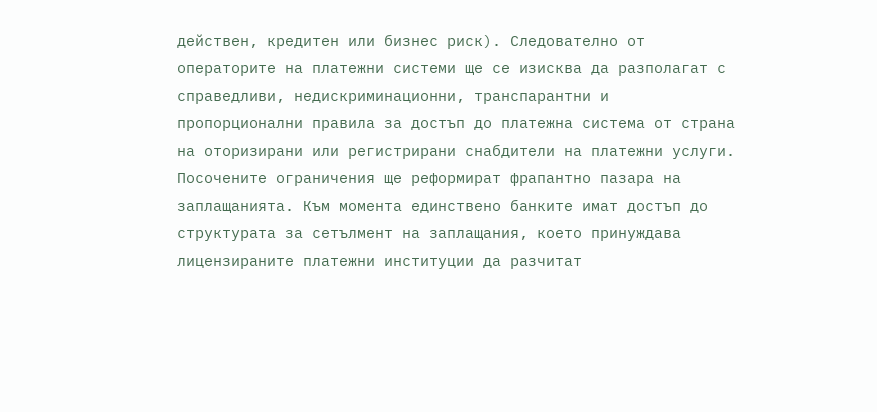действен, кредитен или бизнес риск). Следователно от операторите на платежни системи ще се изисква да разполагат с справедливи, недискриминационни, транспарантни и пропорционални правила за достъп до платежна система от страна на оторизирани или регистрирани снабдители на платежни услуги. Посочените ограничения ще реформират фрапантно пазара на заплащанията. Към момента единствено банките имат достъп до структурата за сетълмент на заплащания, което принуждава лицензираните платежни институции да разчитат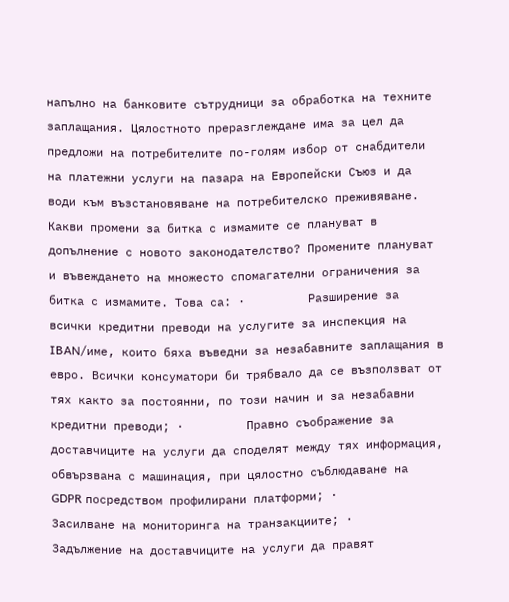напълно на банковите сътрудници за обработка на техните заплащания. Цялостното преразглеждане има за цел да предложи на потребителите по-голям избор от снабдители на платежни услуги на пазара на Европейски Съюз и да води към възстановяване на потребителско преживяване. Какви промени за битка с измамите се плануват в допълнение с новото законодателство? Промените плануват и въвеждането на множесто спомагателни ограничения за битка с измамите. Това са: ·         Разширение за всички кредитни преводи на услугите за инспекция на IBAN/име, които бяха въведни за незабавните заплащания в евро. Всички консуматори би трябвало да се възползват от тях както за постоянни, по този начин и за незабавни кредитни преводи; ·         Правно съображение за доставчиците на услуги да споделят между тях информация, обвързвана с машинация, при цялостно съблюдаване на GDPR посредством профилирани платформи; ·         Засилване на мониторинга на транзакциите; ·         Задължение на доставчиците на услуги да правят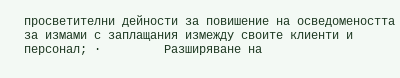просветителни дейности за повишение на осведомеността за измами с заплащания измежду своите клиенти и персонал; ·         Разширяване на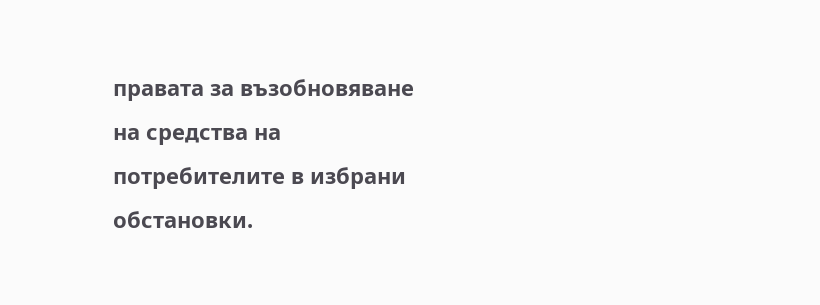правата за възобновяване на средства на потребителите в избрани обстановки.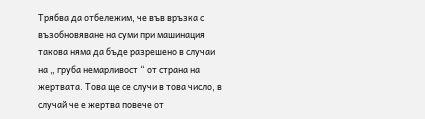Трябва да отбележим, че във връзка с възобновяване на суми при машинация такова няма да бъде разрешено в случаи на „ груба немарливост “ от страна на жертвата. Това ще се случи в това число, в случай че е жертва повече от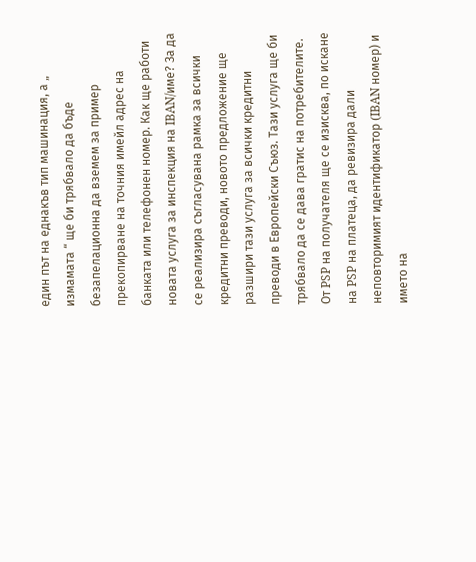един път на еднакъв тип машинация, а „ измамата “ ще би трябвало да бъде безапелационна да вземем за пример прекопирване на точния имейл адрес на банката или телефонен номер. Как ще работи новата услуга за инспекция на IBAN/име? За да се реализира съгласувана рамка за всички кредитни преводи, новото предложение ще разшири тази услуга за всички кредитни преводи в Европейски Съюз. Тази услуга ще би трябвало да се дава гратис на потребителите. От PSP на получателя ще се изисква, по искане на PSP на платеца, да ревизира дали неповторимият идентификатор (IBAN номер) и името на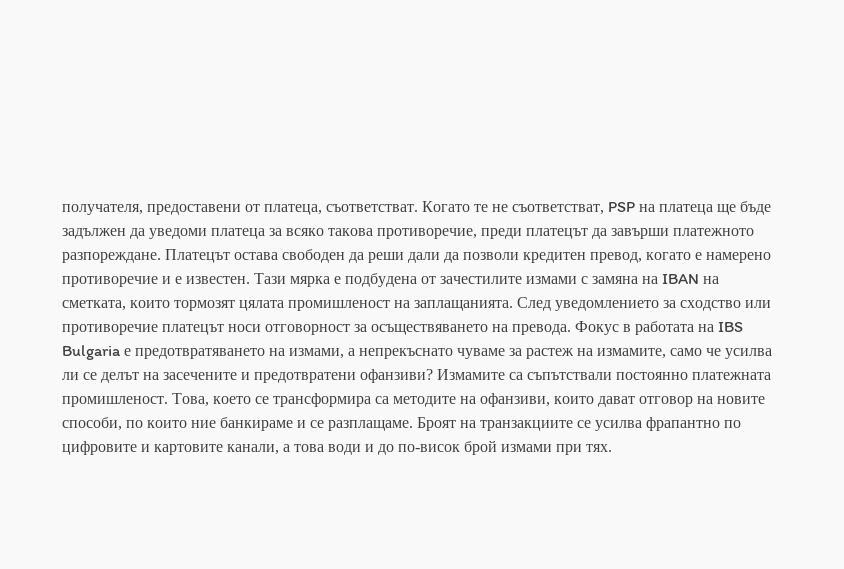получателя, предоставени от платеца, съответстват. Когато те не съответстват, PSP на платеца ще бъде задължен да уведоми платеца за всяко такова противоречие, преди платецът да завърши платежното разпореждане. Платецът остава свободен да реши дали да позволи кредитен превод, когато е намерено противоречие и е известен. Тази мярка е подбудена от зачестилите измами с замяна на IBAN на сметката, които тормозят цялата промишленост на заплащанията. След уведомлението за сходство или противоречие платецът носи отговорност за осъществяването на превода. Фокус в работата на IBS Bulgaria е предотвратяването на измами, а непрекъснато чуваме за растеж на измамите, само че усилва ли се делът на засечените и предотвратени офанзиви? Измамите са съпътствали постоянно платежната промишленост. Това, което се трансформира са методите на офанзиви, които дават отговор на новите способи, по които ние банкираме и се разплащаме. Броят на транзакциите се усилва фрапантно по цифровите и картовите канали, а това води и до по-висок брой измами при тях.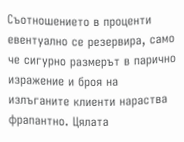Съотношението в проценти евентуално се резервира, само че сигурно размерът в парично изражение и броя на излъганите клиенти нараства фрапантно. Цялата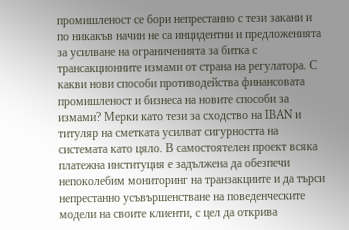промишленост се бори непрестанно с тези закани и по никакъв начин не са инцидентни и предложенията за усилване на ограниченията за битка с трансакционните измами от страна на регулатора. С какви нови способи противодейства финансовата промишленост и бизнеса на новите способи за измами? Мерки като тези за сходство на IBAN и титуляр на сметката усилват сигурността на системата като цяло. В самостоятелен проект всяка платежна институция е задължена да обезпечи непоколебим мониторинг на транзакциите и да търси непрестанно усъвършенстване на поведенческите модели на своите клиенти, с цел да открива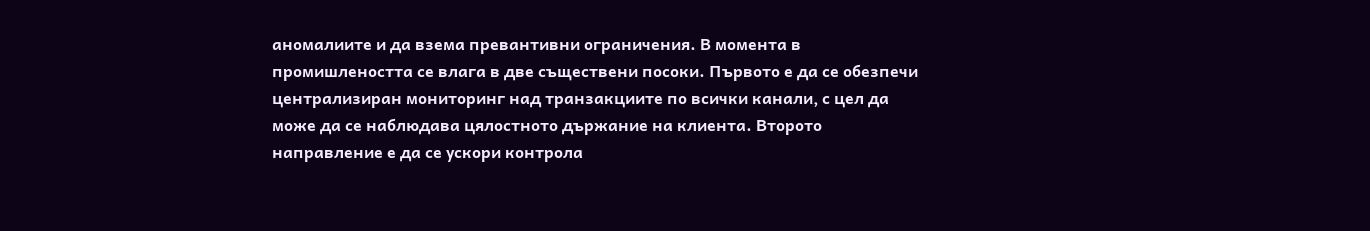аномалиите и да взема превантивни ограничения. В момента в промишлеността се влага в две съществени посоки. Първото е да се обезпечи централизиран мониторинг над транзакциите по всички канали, с цел да може да се наблюдава цялостното държание на клиента. Второто направление е да се ускори контрола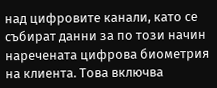над цифровите канали, като се събират данни за по този начин наречената цифрова биометрия на клиента. Това включва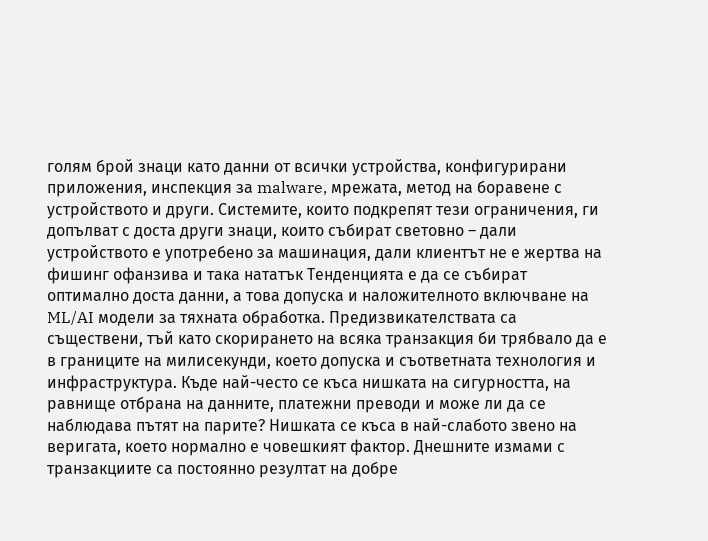голям брой знаци като данни от всички устройства, конфигурирани приложения, инспекция за malware, мрежата, метод на боравене с устройството и други. Системите, които подкрепят тези ограничения, ги допълват с доста други знаци, които събират световно – дали устройството е употребено за машинация, дали клиентът не е жертва на фишинг офанзива и така нататък Тенденцията е да се събират оптимално доста данни, а това допуска и наложителното включване на ML/AI модели за тяхната обработка. Предизвикателствата са съществени, тъй като скорирането на всяка транзакция би трябвало да е в границите на милисекунди, което допуска и съответната технология и инфраструктура. Къде най-често се къса нишката на сигурността, на равнище отбрана на данните, платежни преводи и може ли да се наблюдава пътят на парите? Нишката се къса в най-слабото звено на веригата, което нормално е човешкият фактор. Днешните измами с транзакциите са постоянно резултат на добре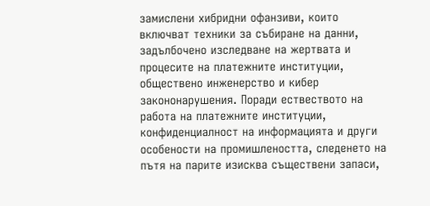замислени хибридни офанзиви, които включват техники за събиране на данни, задълбочено изследване на жертвата и процесите на платежните институции, обществено инженерство и кибер закононарушения. Поради ествеството на работа на платежните институции, конфиденциалност на информацията и други особености на промишлеността, следенето на пътя на парите изисква съществени запаси,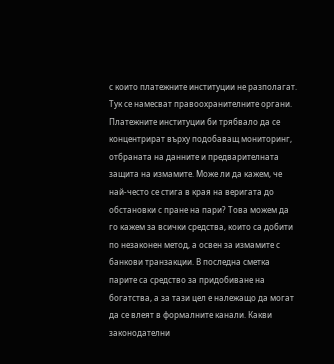с които платежните институции не разполагат. Тук се намесват правоохранителните органи. Платежните институции би трябвало да се концентрират върху подобаващ мониторинг, отбраната на данните и предварителната защита на измамите. Може ли да кажем, че най-често се стига в края на веригата до обстановки с пране на пари? Това можем да го кажем за всички средства, които са добити по незаконен метод, а освен за измамите с банкови транзакции. В последна сметка парите са средство за придобиване на богатства, а за тази цел е належащо да могат да се влеят в формалните канали. Какви законодателни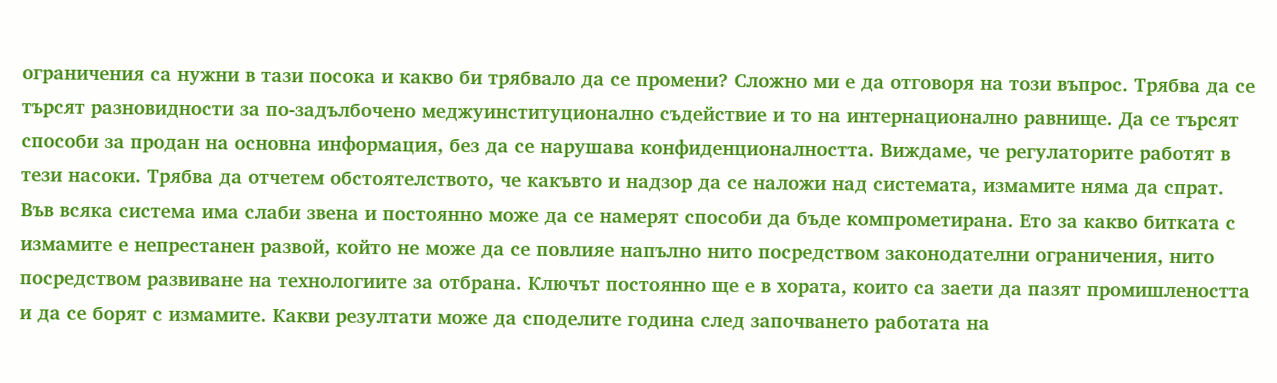ограничения са нужни в тази посока и какво би трябвало да се промени? Сложно ми е да отговоря на този въпрос. Трябва да се търсят разновидности за по-задълбочено меджуинституционално съдействие и то на интернационално равнище. Да се търсят способи за продан на основна информация, без да се нарушава конфиденционалността. Виждаме, че регулаторите работят в тези насоки. Трябва да отчетем обстоятелството, че какъвто и надзор да се наложи над системата, измамите няма да спрат. Във всяка система има слаби звена и постоянно може да се намерят способи да бъде компрометирана. Ето за какво битката с измамите е непрестанен развой, който не може да се повлияе напълно нито посредством законодателни ограничения, нито посредством развиване на технологиите за отбрана. Ключът постоянно ще е в хората, които са заети да пазят промишлеността и да се борят с измамите. Какви резултати може да споделите година след започването работата на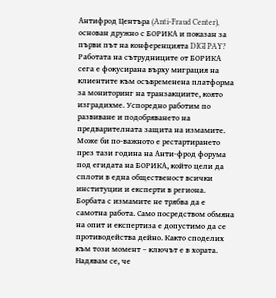Антифрод Центъра (Anti-Fraud Center), основан дружно с БОРИКА и показан за първи път на конференцията DIGI PAY? Работата на сътрудниците от БОРИКА сега е фокусирана върху миграция на клиентите към осъвременена платформа за мониторинг на транзакциите, която изградихме. Успоредно работим по развиване и подобряването на предварителната защита на измамите. Може би по-важното е рестартирането през тази година на Анти-фрод форума под егидата на БОРИКА, който цели да сплоти в една общественост всички институции и експерти в региона. Борбата с измамите не трябва да е самотна работа. Само посредством обмяна на опит и експертиза е допустимо да се противодейства дейно. Както споделих към този момент – ключът е в хората. Надявам се, че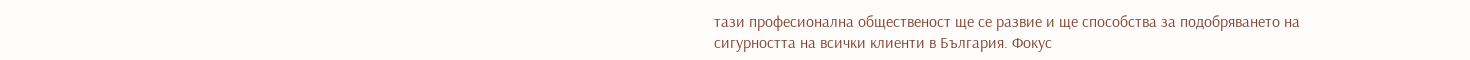тази професионална общественост ще се развие и ще способства за подобряването на сигурността на всички клиенти в България. Фокус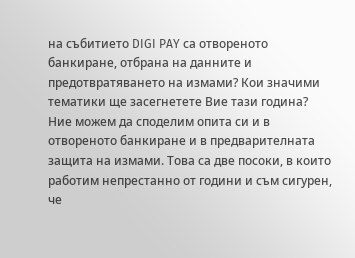на събитието DIGI PAY са отвореното банкиране, отбрана на данните и предотвратяването на измами? Кои значими тематики ще засегнетете Вие тази година? Ние можем да споделим опита си и в отвореното банкиране и в предварителната защита на измами. Това са две посоки, в които работим непрестанно от години и съм сигурен, че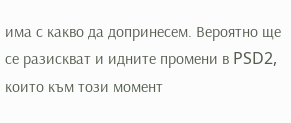има с какво да допринесем. Вероятно ще се разискват и идните промени в PSD2, които към този момент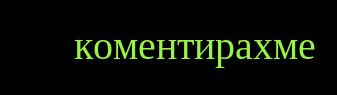коментирахме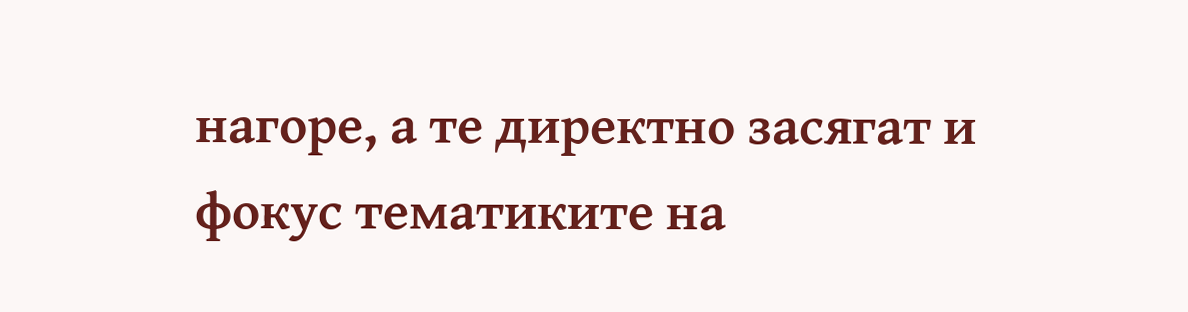нагоре, а те директно засягат и фокус тематиките на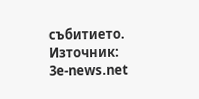събитието.
Източник: 3e-news.net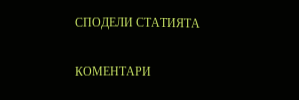СПОДЕЛИ СТАТИЯТА


КОМЕНТАРИ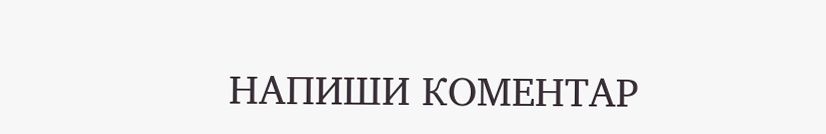НАПИШИ КОМЕНТАР